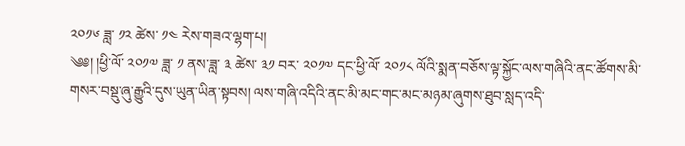༢༠༡༦ ཟླ་ ༡༢ ཚེས་ ༡༤ རེས་གཟའ་ལྷག་པ།
༄༅། །ཕྱི་ལོ་ ༢༠༡༧ ཟླ་ ༡ ནས་ཟླ་ ༣ ཚེས་ ༣༡ བར་ ༢༠༡༧ དང་ཕྱི་ལོ་ ༢༠༡༨ ལོའི་སྨན་བཅོས་ལྟ་སྐྱོང་ལས་གཞིའི་ནང་ཚོགས་མི་གསར་བསྡུ་ཞུ་རྒྱུའི་དུས་ཡུན་ཡིན་སྟབས། ལས་གཞི་འདིའི་ནང་མི་མང་གང་མང་མཉམ་ཞུགས་ཐུབ་སླད་འདི་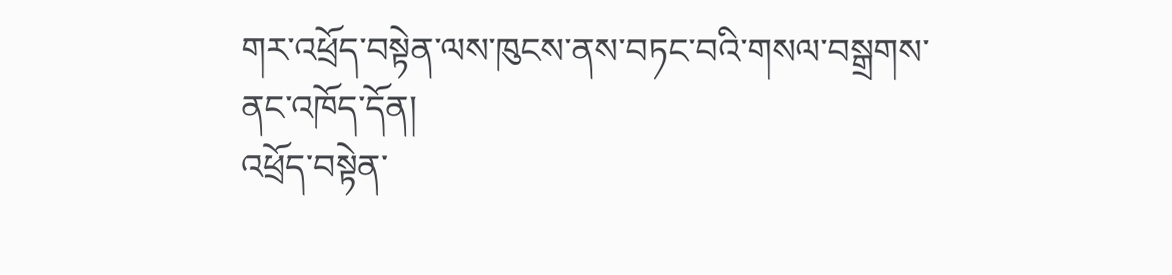གར་འཕྲོད་བསྟེན་ལས་ཁུངས་ནས་བཏང་བའི་གསལ་བསྒྲགས་ནང་འཁོད་དོན།
འཕྲོད་བསྟེན་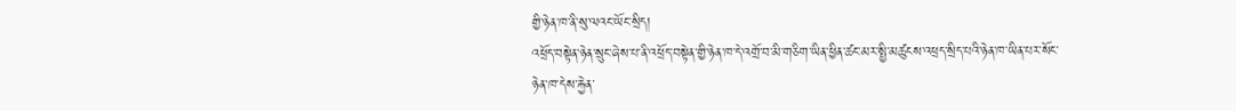གྱི་ཉེན་ཁ་ནི་སུ་ལའང་ཡོང་སྲིད།
འཕྲོད་བསྟེན་ཉེན་སྲུང་ཞེས་པ་ནི་འཕྲོད་བསྟེན་གྱི་ཉེན་ཁ་དེ་འགྲོ་བ་མི་གཅིག་ཡིན་ཕྱིན་ཚང་མར་སྤྱི་མཚུངས་འཕྲད་སྲིད་པའི་ཉེན་ཁ་ཡིན་པར་སོང་ཉེན་ཁ་དེས་རྐྱེན་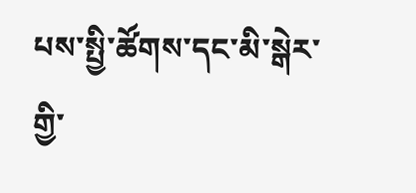པས་སྤྱི་ཚོགས་དང་མི་སྒེར་གྱི་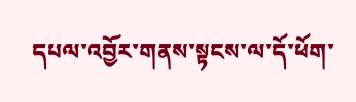དཔལ་འབྱོར་གནས་སྟངས་ལ་དོ་ཕོག་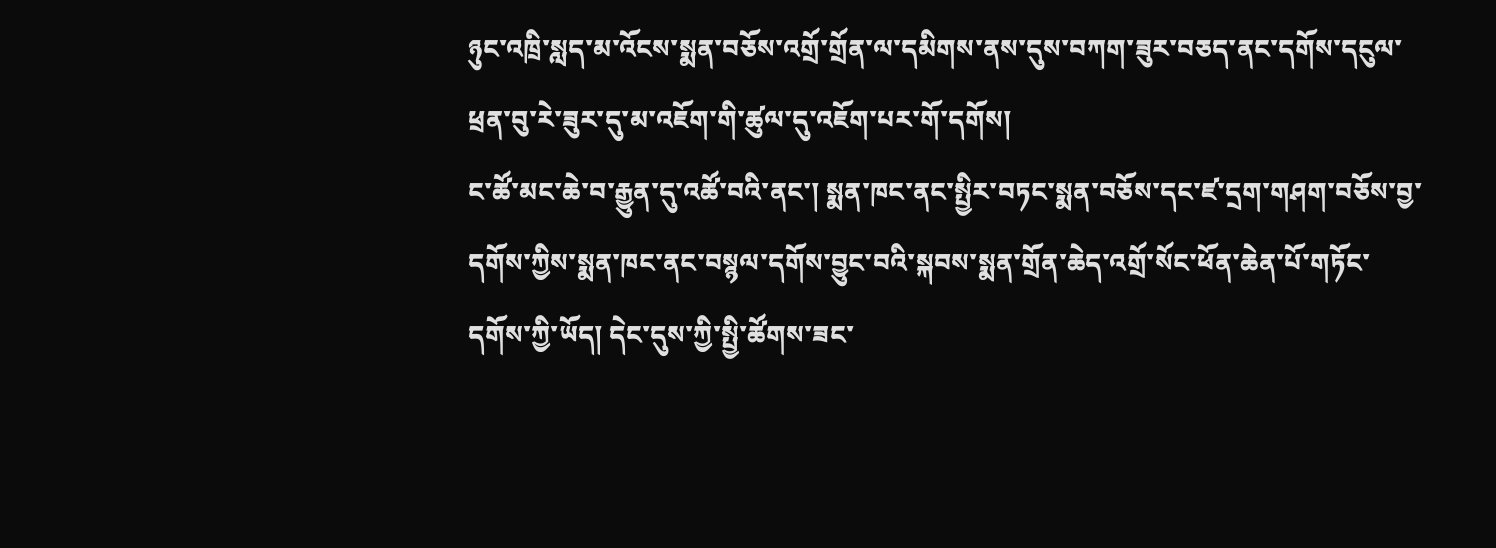ཉུང་འཁྲི་སླད་མ་འོངས་སྨན་བཅོས་འགྲོ་གྲོན་ལ་དམིགས་ནས་དུས་བཀག་ཟུར་བཅད་ནང་དགོས་དངུལ་ཕྲན་བུ་རེ་ཟུར་དུ་མ་འཇོག་གི་ཚུལ་དུ་འཇོག་པར་གོ་དགོས།
ང་ཚོ་མང་ཆེ་བ་རྒྱུན་དུ་འཚོ་བའི་ནང་། སྨན་ཁང་ནང་སྤྱིར་བཏང་སྨན་བཅོས་དང་ཛ་དྲག་གཤག་བཅོས་བྱ་དགོས་ཀྱིས་སྨན་ཁང་ནང་བསྙལ་དགོས་བྱུང་བའི་སྐབས་སྨན་གྲོན་ཆེད་འགྲོ་སོང་ཕོན་ཆེན་པོ་གཏོང་དགོས་ཀྱི་ཡོད། དེང་དུས་ཀྱི་སྤྱི་ཚོགས་ཟང་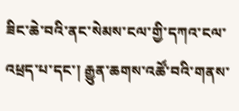ཟིང་ཆེ་བའི་ནང་སེམས་ངལ་གྱི་དཀའ་ངལ་འཕྲད་པ་དང་། རྒྱུན་ཆགས་འཚོ་བའི་གནས་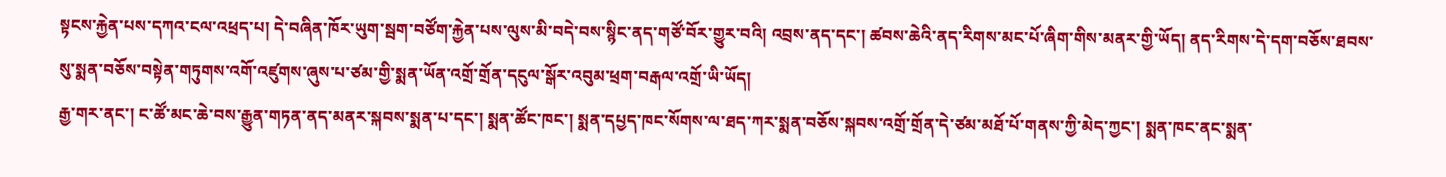སྟངས་རྐྱེན་པས་དཀའ་ངལ་འཕྲད་པ། དེ་བཞིན་ཁོར་ཡུག་སྦག་བཙོག་རྐྱེན་པས་ལུས་མི་བདེ་བས་སྙིང་ནད་གཙོ་བོར་གྱུར་བའི། འབྲས་ནད་དང་། ཚབས་ཆེའི་ནད་རིགས་མང་པོ་ཞིག་གིས་མནར་གྱི་ཡོད། ནད་རིགས་དེ་དག་བཅོས་ཐབས་སུ་སྨན་བཅོས་བསྟེན་གཏུགས་འགོ་འཛུགས་ཞུས་པ་ཙམ་གྱི་སྨན་ཡོན་འགྲོ་གྲོན་དངུལ་སྒོར་འབུམ་ཕྲག་བརྒལ་འགྲོ་ཡི་ཡོད།
རྒྱ་གར་ནང་། ང་ཚོ་མང་ཆེ་བས་རྒྱུན་གཏན་ནད་མནར་སྐབས་སྨན་པ་དང་། སྨན་ཚོང་ཁང་། སྨན་དཔྱད་ཁང་སོགས་ལ་ཐད་ཀར་སྨན་བཅོས་སྐབས་འགྲོ་གྲོན་དེ་ཙམ་མཐོ་པོ་གནས་ཀྱི་མེད་ཀྱང་། སྨན་ཁང་ནང་སྨན་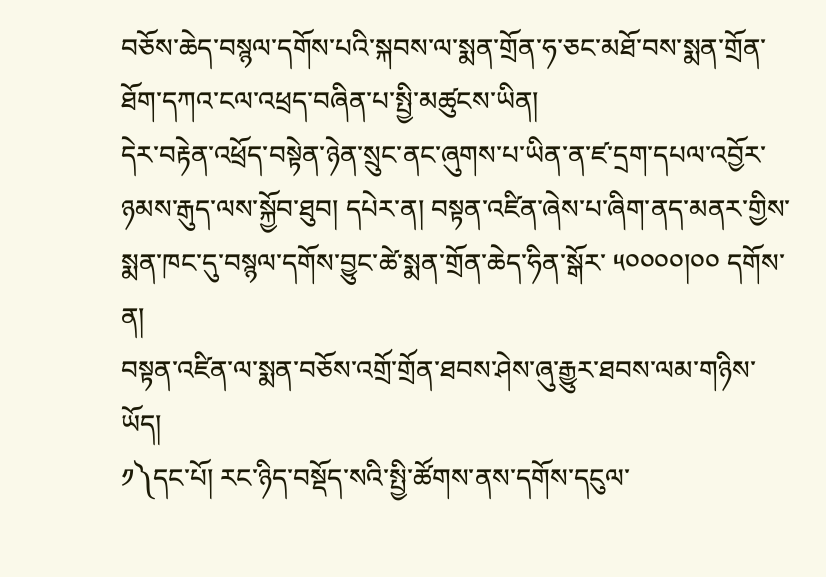བཅོས་ཆེད་བསྙལ་དགོས་པའི་སྐབས་ལ་སྨན་གྲོན་ཧ་ཅང་མཐོ་བས་སྨན་གྲོན་ཐོག་དཀའ་ངལ་འཕྲད་བཞིན་པ་སྤྱི་མཚུངས་ཡིན།
དེར་བརྟེན་འཕྲོད་བསྟེན་ཉེན་སྲུང་ནང་ཞུགས་པ་ཡིན་ན་ཛ་དྲག་དཔལ་འབྱོར་ཉམས་རྒུད་ལས་སྐྱོབ་ཐུབ། དཔེར་ན། བསྟན་འཛིན་ཞེས་པ་ཞིག་ནད་མནར་གྱིས་སྨན་ཁང་དུ་བསྙལ་དགོས་བྱུང་ཚེ་སྨན་གྲོན་ཆེད་ཧིན་སྒོར་ ༥༠༠༠༠།༠༠ དགོས་ན།
བསྟན་འཛིན་ལ་སྨན་བཅོས་འགྲོ་གྲོན་ཐབས་ཤེས་ཞུ་རྒྱུར་ཐབས་ལམ་གཉིས་ཡོད།
༡༽དང་པོ། རང་ཉིད་བསྡོད་སའི་སྤྱི་ཚོགས་ནས་དགོས་དངུལ་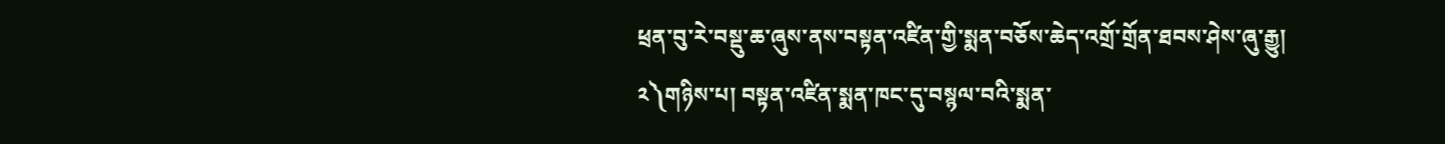ཕྲན་བུ་རེ་བསྡུ་ཆ་ཞུས་ནས་བསྟན་འཛིན་གྱི་སྨན་བཅོས་ཆེད་འགྲོ་གྲོན་ཐབས་ཤེས་ཞུ་རྒྱུ།
༢༽གཉིས་པ། བསྟན་འཛིན་སྨན་ཁང་དུ་བསྙལ་བའི་སྨན་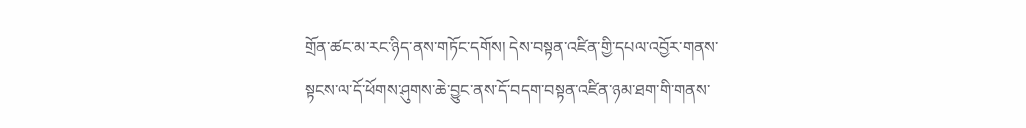གྲོན་ཚང་མ་རང་ཉིད་ནས་གཏོང་དགོས། དེས་བསྟན་འཛིན་གྱི་དཔལ་འབྱོར་གནས་སྟངས་ལ་དོ་ཕོགས་ཤུགས་ཆེ་བྱུང་ནས་དོ་བདག་བསྟན་འཛིན་ཉམ་ཐག་གི་གནས་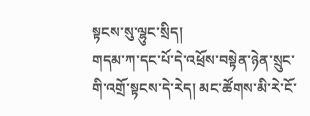སྟངས་སུ་ལྷུང་སྲིད།
གདམ་ཀ་དང་པོ་དེ་འཕྲོས་བསྟེན་ཉེན་སྲུང་གི་འགྲོ་སྟངས་དེ་རེད། མང་ཚོགས་མི་རེ་ངོ་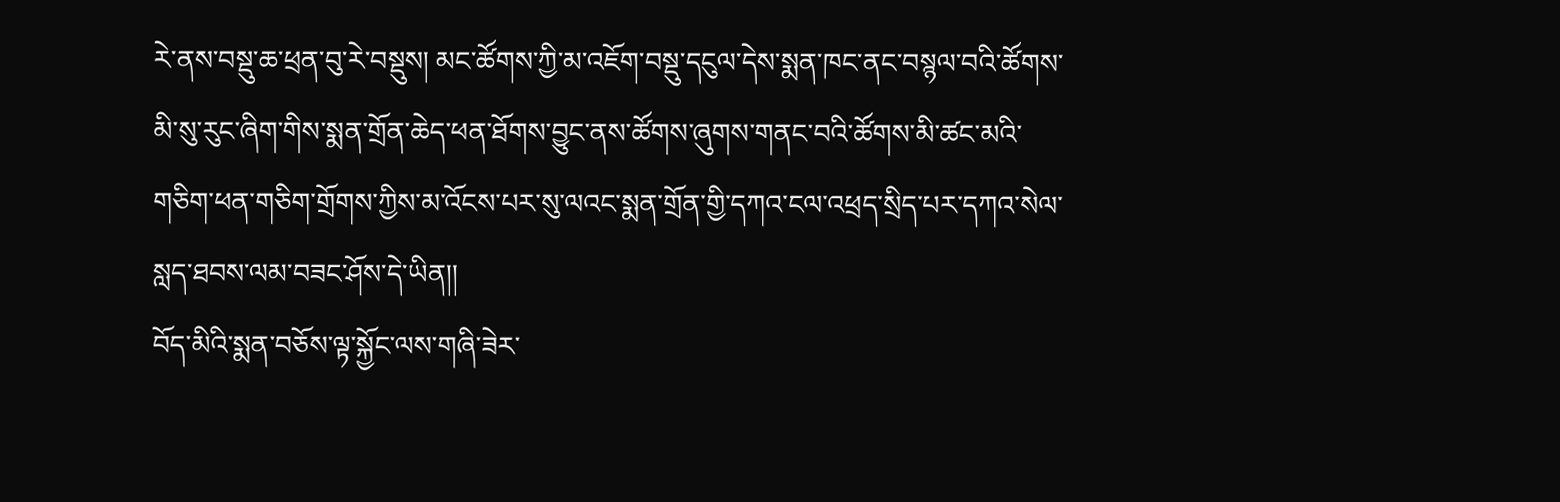རེ་ནས་བསྡུ་ཆ་ཕྲན་བུ་རེ་བསྡུས། མང་ཚོགས་ཀྱི་མ་འཇོག་བསྡུ་དངུལ་དེས་སྨན་ཁང་ནང་བསྙལ་བའི་ཚོགས་མི་སུ་རུང་ཞིག་གིས་སྨན་གྲོན་ཆེད་ཕན་ཐོགས་བྱུང་ནས་ཚོགས་ཞུགས་གནང་བའི་ཚོགས་མི་ཚང་མའི་གཅིག་ཕན་གཅིག་གྲོགས་ཀྱིས་མ་འོངས་པར་སུ་ལའང་སྨན་གྲོན་གྱི་དཀའ་ངལ་འཕྲད་སྲིད་པར་དཀའ་སེལ་སླད་ཐབས་ལམ་བཟང་ཤོས་དེ་ཡིན།།
བོད་མིའི་སྨན་བཅོས་ལྟ་སྐྱོང་ལས་གཞི་ཟེར་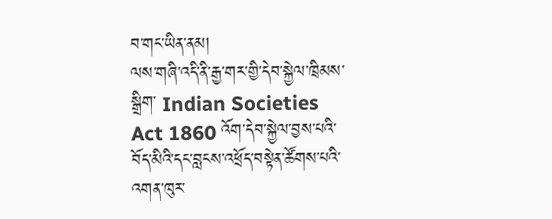བ་གང་ཡིན་ནམ།
ལས་གཞི་འདི་ནི་རྒྱ་གར་གྱི་དེབ་སྐྱེལ་ཁྲིམས་སྒྲིག་ Indian Societies Act 1860 འོག་དེབ་སྐྱེལ་བྱས་པའི་བོད་མིའི་དང་བླངས་འཕྲོད་བསྟེན་ཚོགས་པའི་འགན་ཁུར་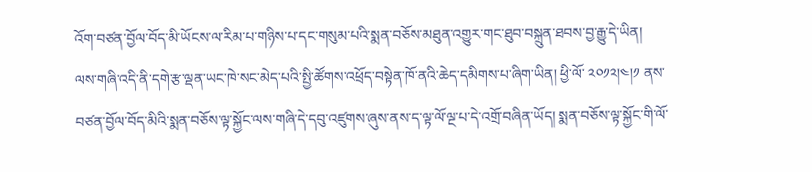འོག་བཙན་བྱོལ་བོད་མི་ཡོངས་ལ་རིམ་པ་གཉིས་པ་དང་གསུམ་པའི་སྨན་བཅོས་མཐུན་འགྱུར་གང་ཐུབ་བསྐྲུན་ཐབས་བྱ་རྒྱུ་དེ་ཡིན།
ལས་གཞི་འདི་ནི་དགེ་རྩ་ལྡན་ཡང་ཁེ་སང་མེད་པའི་སྤྱི་ཚོགས་འཕྲོད་བསྟེན་ཁོ་ནའི་ཆེད་དམིགས་པ་ཞིག་ཡིན། ཕྱི་ལོ་ ༢༠༡༢།༤།༡ ནས་བཙན་བྱོལ་བོད་མིའི་སྨན་བཅོས་ལྟ་སྐྱོང་ལས་གཞི་དེ་དབུ་འཛུགས་ཞུས་ནས་ད་ལྟ་ལོ་ལྔ་པ་དེ་འགྲོ་བཞིན་ཡོད། སྨན་བཅོས་ལྟ་སྐྱོང་གི་ལོ་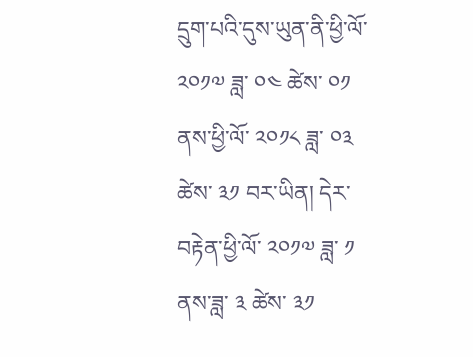དྲུག་པའི་དུས་ཡུན་ནི་ཕྱི་ལོ་ ༢༠༡༧ ཟླ་ ༠༤ ཚེས་ ༠༡ ནས་ཕྱི་ལོ་ ༢༠༡༨ ཟླ་ ༠༣ ཚེས་ ༣༡ བར་ཡིན། དེར་བརྟེན་ཕྱི་ལོ་ ༢༠༡༧ ཟླ་ ༡ ནས་ཟླ་ ༣ ཚེས་ ༣༡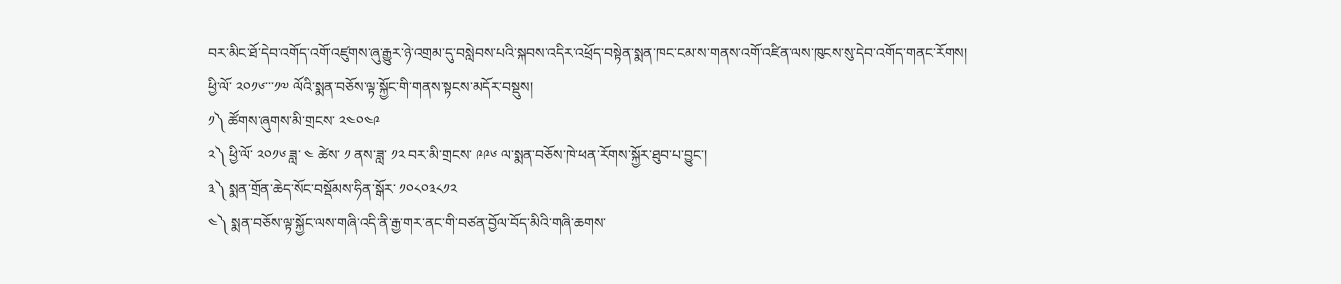བར་མིང་ཐོ་དེབ་འགོད་འགོ་འཛུགས་ཞུ་རྒྱུར་ཉེ་འགྲམ་དུ་བསླེབས་པའི་སྐབས་འདིར་འཕྲོད་བསྟེན་སྨན་ཁང་ངམ་ས་གནས་འགོ་འཛིན་ལས་ཁུངས་སུ་དེབ་འགོད་གནང་རོགས།
ཕྱི་ལོ་ ༢༠༡༦་་་༡༧ ལོའི་སྨན་བཅོས་ལྟ་སྐྱོང་གི་གནས་སྟངས་མདོར་བསྡུས།
༡༽ ཚོགས་ཞུགས་མི་གྲངས་ ༢༤༠༤༩
༢༽ ཕྱི་ལོ་ ༢༠༡༦ ཟླ་ ༤ ཚེས་ ༡ ནས་ཟླ་ ༡༢ བར་མི་གྲངས་ ༩༩༦ ལ་སྨན་བཅོས་ཁེ་ཕན་རོགས་སྐྱོར་ཐུབ་པ་བྱུང་།
༣༽ སྨན་གྲོན་ཆེད་སོང་བསྡོམས་ཧིན་སྒོར་ ༡༠༨༠༣༨༡༢
༤༽ སྨན་བཅོས་ལྟ་སྐྱོང་ལས་གཞི་འདི་ནི་རྒྱ་གར་ནང་གི་བཙན་བྱོལ་བོད་མིའི་གཞི་ཆགས་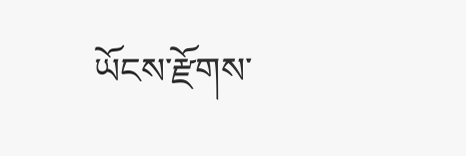ཡོངས་རྫོགས་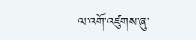ལ་འགོ་འཛུགས་ཞུ་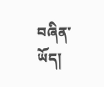བཞིན་ཡོད།